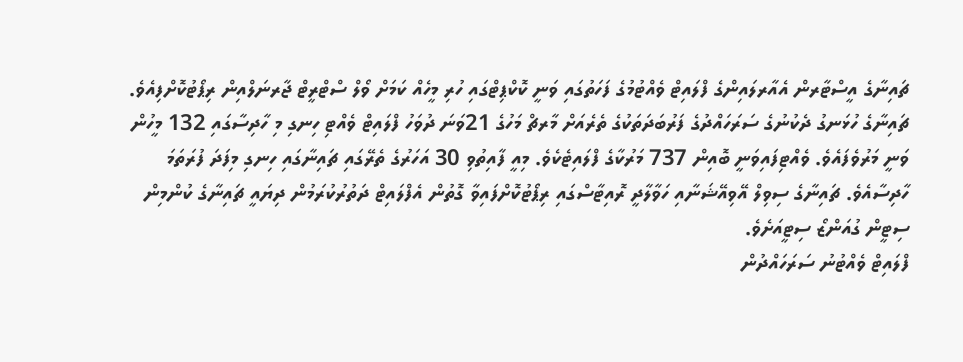ޗައިނާގެ އީސްޓާރން އެއާރލައިންގެ ފްލައިޓް ވެއްޓުމުގެ ފަހަތުގައި ވަނީ ކޮކްޕިޓްގައި ހުރި މީހެއް ކަމަށް ވޯލް ސްޓްރީޓް ޖާރނަލްއިން ރިޕޯޓުކޮށްފިއެވެ.
ޗައިނާގެ ހުޅަނގު ދެކުނުގެ ސަރަހައްދުގެ ފަރުބަދަތަކުގެ ތެރެއަށް މާރޗް މަހުގެ 21ވަނަ ދުވަހު ފްލައިޓް ވެއްޓި ހިނގި މި ހާދިސާގައި 132 މީހުން ވަނީ މަރުވެފައެވެ. ވެއްޓިފައިވަނީ ބޮއިން 737 މަރުކާގެ ފްލައިޓެކެވެ. މިއީ ފާއިތުވި 30 އަހަރުގެ ތެރޭގައި ޗައިނާގައި ހިނގި މިފަދަ ފުރަތަމަ ހާދިސާއެވެ. ޗައިނާގެ ސިވިލް އޭވިއޭޝަނާއި ހަވާލާދީ ރޮއިޓާސްގައި ރިޕޯޓުކޮށްފައިވާ ގޮތުން އެފްލައިޓް ދަތުރުކުރަމުން ދިޔައީ ޗައިނާގެ ކުންމިން ސިޓީން ގުއަންޒޯ ސިޓީއަށެވެ.
ފްލައިޓް ވެއްޓުނު ސަރަހައްދުން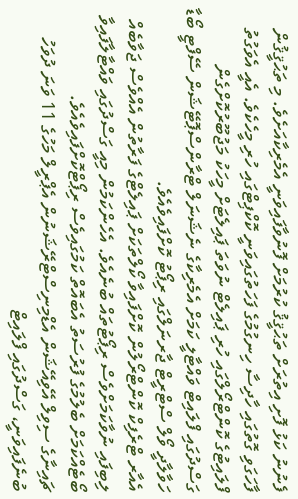ފެނުނު ކަޅު ފޮށި އިތުރަށް ތަޙުޤީޤު ކުރުމަށް ފޮނުވާފައިވަނީ އެމެރިކާއަށެވެ. މި ތަޙުޤީޤުން ފާހަގަވި ގޮތުގައި ހާދިސާ ހިނގުމުގެ ފަހަތުގައިވަނީ ކޮކްޕިޓްގައި ހުރި މީހެކެވެ. އެއީ އެވަގުތު ފްލައިޓުގެ ކޮންޓްރޯލްގައި ހުރި ޕައިލެޓް ނުވަތަ ޕައިލެޓަށް މީހަކު މަޖުބޫރުކޮށްގެން ގަސްދުގައި ފްލައިޓް ވައްޓާލީ ކަމަށް އެމެރިކާގެ ނެޝަނަލް ޓްރާންސްޕޮޓޭޝަން ސޭފްޓީ ބޯޑާ ހަވާލާދީ ވޯލް ސްޓްރީޓް ޖާރނަލްގައި ރިޕޯޓު ކޮށްފައިވެއެވެ.
އެއާރ ޓްރެފިކް ކޮންޓްރޯލުން ކޮށްފައިވާ ކޯލްތަކަށް ޕައިލެޓްގެ ފަރާތުން އެއްވެސް ޖަވާބެއް ލިބިފައި ނުވާކަމަށްވެސް ރިޕޯޓުތައް ބުނެއެވެ. އެހެންކަމުން މިއީ ގަސްދުގައި ވައްޓާލާފައިވާ ބޯޓެއްކަމަށް ބެލުމުގެ ފުރުސަތު އެބައޮތް ކަމުގައިވެސް ރިޕޯޓްކޮށްފައިވެއެވެ.
ޗައިނާގެ ސިވިލް އޭވިއޭޝަން އެޑްމިނިސްޓްރޭޝަނުން އެޕްރީލް މަހުގެ 11 ވަނަ ދުވަހު ބުނެފައިވަނީ، ގަސްދުގައި ފްލައިޓް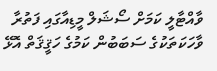ވާއްޓާލީ ކަމަށް ސޯޝަލް މީޑިއާގައި ފަތުރާ ވާހަކަތަކުގެ ސަބަބުން ކަމުގެ ހަޤީޤަތް އޮޅޭ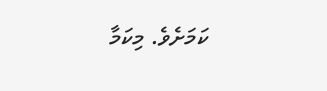ކަމަށެވެ. މިކަމާ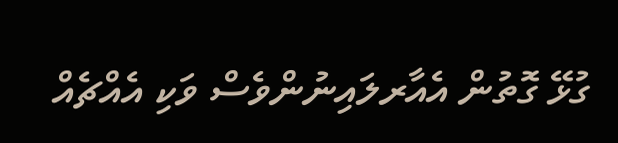ގުޅޭ ގޮތުން އެއާރލައިނުންވެސް ވަކި އެއްޗެއް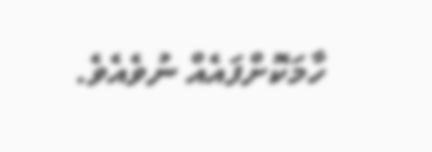ހާމަކޮށްފައެއް ނުވެއެވެ.